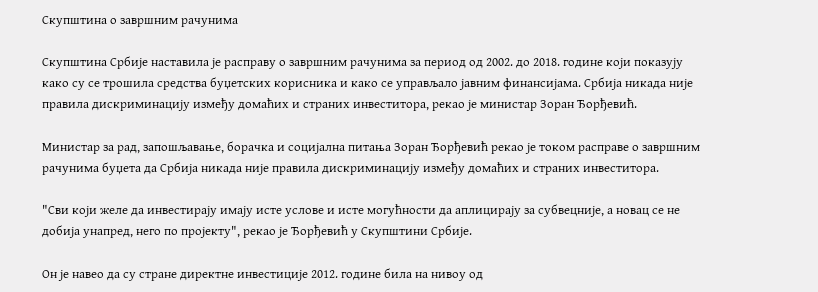Скупштина о завршним рачунима

Скупштина Србије наставила је расправу о завршним рачунима за период од 2002. до 2018. године који показују како су се трошила средства буџетских корисника и како се управљало јавним финансијама. Србија никада није правила дискриминацију између домаћих и страних инвеститора, рекао је министар Зоран Ђорђевић.

Министар за рад, запошљавање, борачка и социјална питања Зоран Ђорђевић рекао је током расправе о завршним рачунима буџета да Србија никада није правила дискриминацију између домаћих и страних инвеститора.

"Сви који желе да инвестирају имају исте услове и исте могућности да аплицирају за субвецније, а новац се не добија унапред, него по пројекту", рекао је Ђорђевић у Скупштини Србије.

Он је навео да су стране директне инвестиције 2012. године била на нивоу од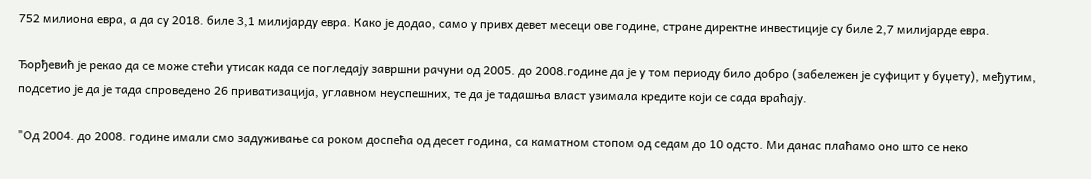752 милиона евра, а да су 2018. биле 3,1 милијарду евра. Како је додао, само у привх девет месеци ове године, стране директне инвестиције су биле 2,7 милијарде евра.

Ђорђевић је рекао да се може стећи утисак када се погледају завршни рачуни од 2005. до 2008.године да је у том периоду било добро (забележен је суфицит у буџету), међутим, подсетио је да је тада спроведено 26 приватизација, углавном неуспешних, те да је тадашња власт узимала кредите који се сада враћају.

"Од 2004. до 2008. године имали смо задуживање са роком доспећа од десет година, са каматном стопом од седам до 10 одсто. Ми данас плаћамо оно што се неко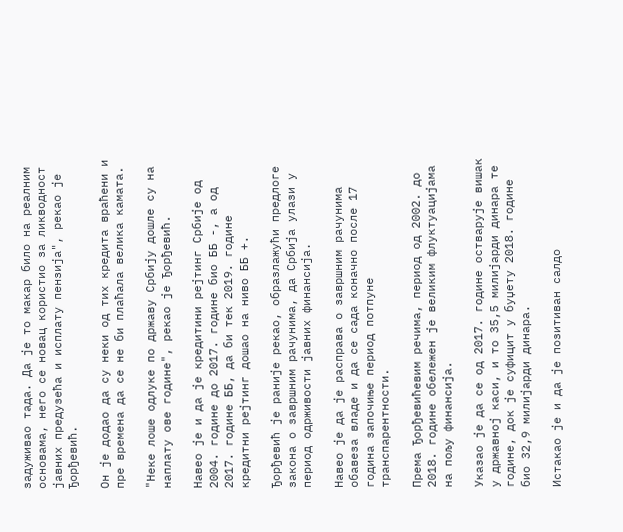задуживао тада. Да је то макар било на реалним основама, него се новац користио за ликводност јавних предузећа и исплату пензија", рекао је Ђорђевић.

Он је додао да су неки од тих кредита враћени и пре времена да се не би плаћала велика камата.

"Неке лоше одлуке по државу Србију дошле су на наплату ове године", рекао је Ђорђевић.

Навео је и да је кредитини рејтинг Србије од 2004. године до 2017. године био ББ -, а од 2017. године ББ, да би тек 2019. године кредитни рејтинг дошао на ниво ББ +.

Ђорђевић је раније рекао, образлажући предлоге закона о завршним рачунима, да Србија улази у период одрживости јавних финансија.

Навео је да је расправа о завршним рачунима обавеза владе и да се сада коначно после 17 година започиње период потпуне транспарентности.

Према Ђорђевићевим речима, период од 2002. до 2018. године обележен је великим флуктуацијама на пољу финансија.

Указао је да се од 2017. године остварује вишак у државној каси, и то 35,5 милијарди динара те године, док је суфицит у буџету 2018. године био 32,9 милијарди динара.

Истакао је и да је позитиван салдо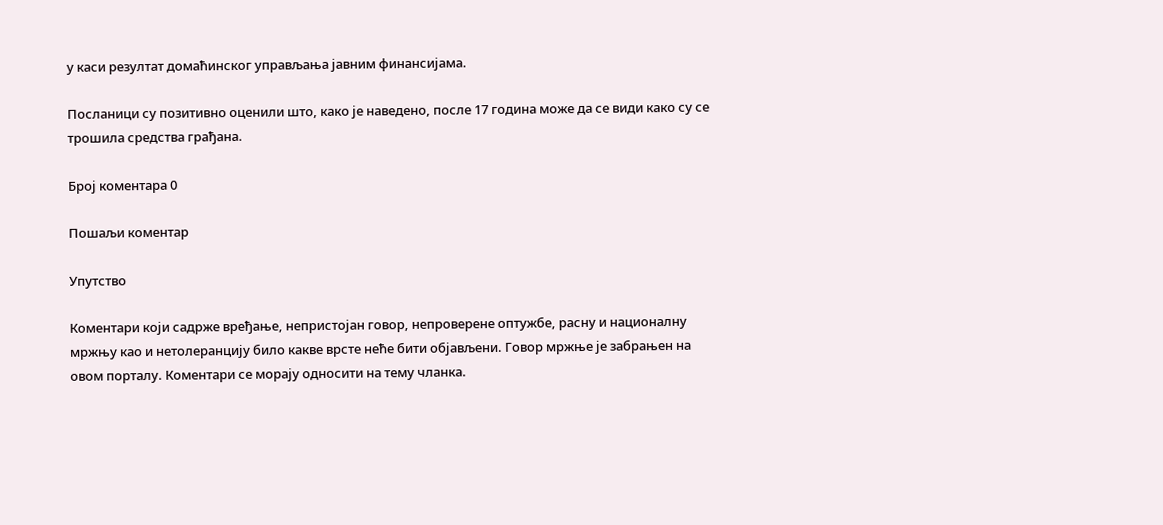у каси резултат домаћинског управљања јавним финансијама.

Посланици су позитивно оценили што, како је наведено, после 17 година може да се види како су се трошила средства грађана.

Број коментара 0

Пошаљи коментар

Упутство

Коментари који садрже вређање, непристојан говор, непроверене оптужбе, расну и националну мржњу као и нетолеранцију било какве врсте неће бити објављени. Говор мржње је забрањен на овом порталу. Коментари се морају односити на тему чланка.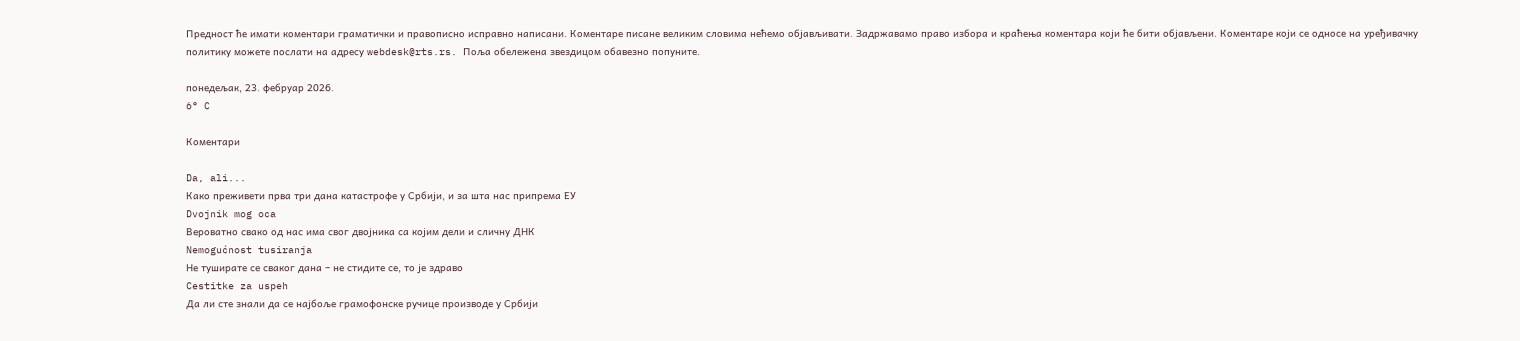Предност ће имати коментари граматички и правописно исправно написани. Коментаре писане великим словима нећемо објављивати. Задржавамо право избора и краћења коментара који ће бити објављени. Коментаре који се односе на уређивачку политику можете послати на адресу webdesk@rts.rs. Поља обележена звездицом обавезно попуните.

понедељак, 23. фебруар 2026.
6° C

Коментари

Da, ali...
Како преживети прва три дана катастрофе у Србији, и за шта нас припрема ЕУ
Dvojnik mog oca
Вероватно свако од нас има свог двојника са којим дели и сличну ДНК
Nemogućnost tusiranja
Не туширате се сваког дана – не стидите се, то је здраво
Cestitke za uspeh
Да ли сте знали да се најбоље грамофонске ручице производе у Србији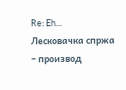Re: Eh...
Лесковачка спржа – производ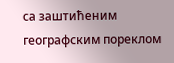са заштићеним географским пореклом